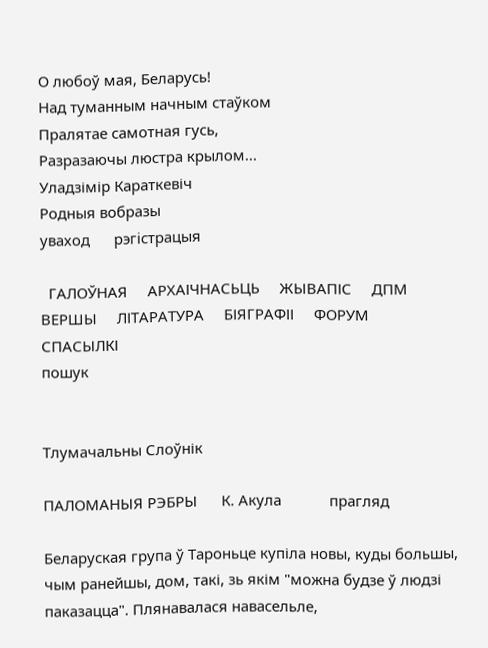О любоў мая, Беларусь!
Над туманным начным стаўком
Пралятае самотная гусь,
Разразаючы люстра крылом...
Уладзімір Караткевіч
Родныя вобразы
уваход      рэгiстрацыя

  ГАЛОЎНАЯ     АРХАІЧНАСЬЦЬ     ЖЫВАПІС     ДПМ     ВЕРШЫ     ЛІТАРАТУРА     БІЯГРАФІІ     ФОРУМ     СПАСЫЛКІ
пошук


Тлумачальны Слоўнік

ПАЛОМАНЫЯ РЭБРЫ      К. Акула            прагляд

Беларуская група ў Тароньце купіла новы, куды большы, чым ранейшы, дом, такі, зь якім "можна будзе ў людзі паказацца". Плянавалася навасельле,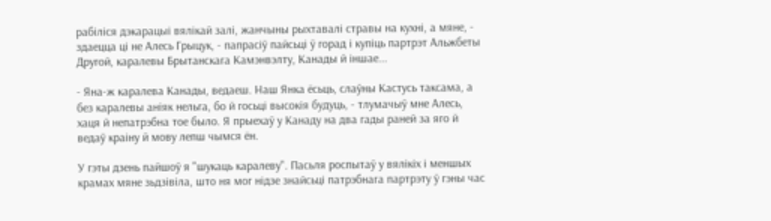рабіліся дэкарацыі вялікай залі, жанчыны рыхтавалі стравы на кухні, а мяне, - здаецца ці не Алесь Грыцук, - папрасіў пайсьці ў горад і купіць партрэт Альжбеты Другой, каралевы Брытанскага Камэнвэлту, Канады й іншае...

- Яна-ж каралева Канады, ведаеш. Наш Янка ёсьць, слаўны Кастусь таксама, а без каралевы аніяк нельга, бо й госьці высокія будуць, - тлумачыў мне Алесь, хаця й непатрэбна тое было. Я прыехаў у Канаду на два гады раней за яго й ведаў краіну й мову лепш чымся ён.

У гэты дзень пайшоў я "шукаць каралеву". Пасьля роспытаў у вялікіх і меншых крамах мяне зьдзівіла, што ня мог нідзе знайсьці патрэбнага партрэту ў гэны час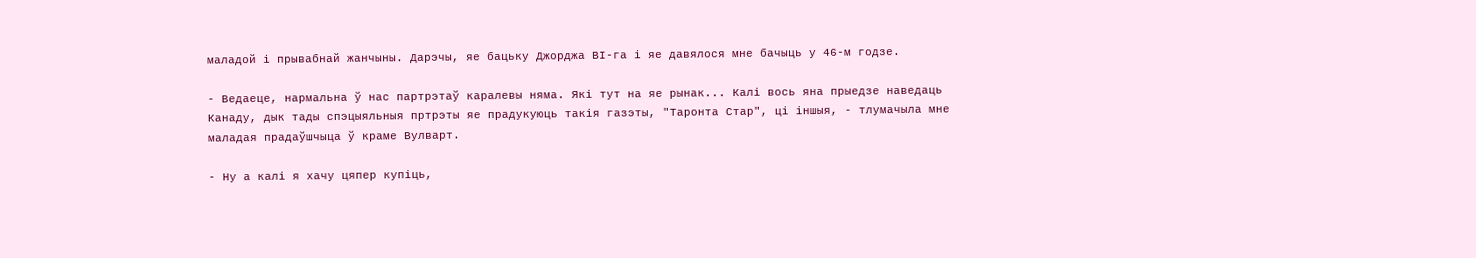маладой і прывабнай жанчыны. Дарэчы, яе бацьку Джорджа ВІ-га і яе давялося мне бачыць у 46-м годзе.

- Ведаеце, нармальна ў нас партрэтаў каралевы няма. Які тут на яе рынак... Калі вось яна прыедзе наведаць Канаду, дык тады спэцыяльныя пртрэты яе прадукуюць такія газэты, "Таронта Стар", ці іншыя, - тлумачыла мне маладая прадаўшчыца ў краме Вулварт.

- Ну а калі я хачу цяпер купіць,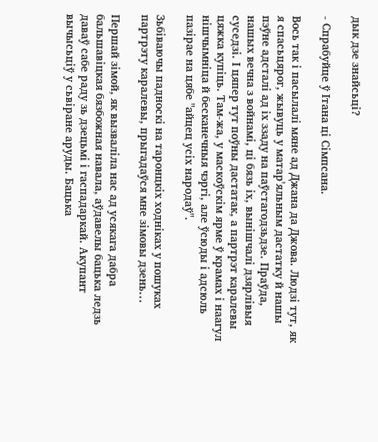дык дзе знайсьці?

- Спрабуйце ў Ітана ці Сімпсана.

Вось так і пасылалі мяне ад Джана да Джова. Людзі тут, як я спасьцярог, жывуць у матар'яльным дастатку й нашы пэўне адсталі ад іх ззаду на паўстагодзьдзе. Праўда, нашых вечна з войнамі, ці бязь іх, вынішчалі дзярлівыя суседзі. І цяпер тут поўны дастатак, а партрэт каралевы цяжка купіць. Там-жа, у маскоўскім ярме ў крамах і наагул нішчымніца й бесканечныя чэргі, але ўсюды і адсюль пазірае на цябе "айцец усіх народаў".

Зьбіваючы падноскі на таронцкіх ходніках у пошуках партрэту каралевы, прыгадаўся мне зімовы дзень...

Першай зімой, як вызваліла нас ад усякага дабра бальшавіцкая бязбожная навала, аўдавелы бацька ледзь даваў сабе раду зь дзецьмі і гаспадаркай. Акупант вычысьціў у сьвіране аруды. Бацька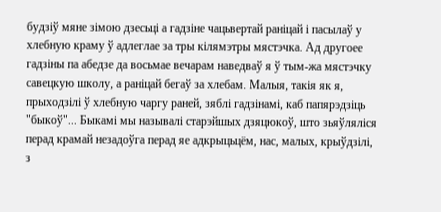будзіў мяне зімою дзесьці а гадзіне чацьвертай раніцай і пасылаў у хлебную краму ў адлеглае за тры кілямэтры мястэчка. Ад другоее гадзіны па абедзе да восьмае вечарам наведваў я ў тым-жа мястэчку савецкую школу, а раніцай бегаў за хлебам. Малыя, такія як я, прыходзілі ў хлебную чаргу раней, зяблі гадзінамі, каб папярэдзіць "быкоў"... Быкамі мы называлі старэйшых дзяцюкоў, што зьяўляліся перад крамай незадоўга перад яе адкрыцьцём, нас, малых, крыўдзілі, з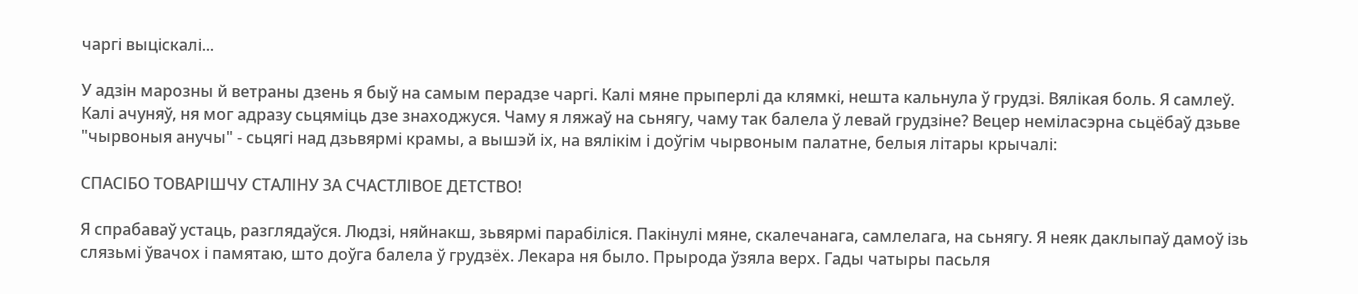чаргі выціскалі...

У адзін марозны й ветраны дзень я быў на самым перадзе чаргі. Калі мяне прыперлі да клямкі, нешта кальнула ў грудзі. Вялікая боль. Я самлеў. Калі ачуняў, ня мог адразу сьцяміць дзе знаходжуся. Чаму я ляжаў на сьнягу, чаму так балела ў левай грудзіне? Вецер неміласэрна сьцёбаў дзьве "чырвоныя анучы" - сьцягі над дзьвярмі крамы, а вышэй іх, на вялікім і доўгім чырвоным палатне, белыя літары крычалі:

СПАСІБО ТОВАРІШЧУ СТАЛІНУ ЗА СЧАСТЛІВОЕ ДЕТСТВО!

Я спрабаваў устаць, разглядаўся. Людзі, няйнакш, зьвярмі парабіліся. Пакінулі мяне, скалечанага, самлелага, на сьнягу. Я неяк даклыпаў дамоў ізь слязьмі ўвачох і памятаю, што доўга балела ў грудзёх. Лекара ня было. Прырода ўзяла верх. Гады чатыры пасьля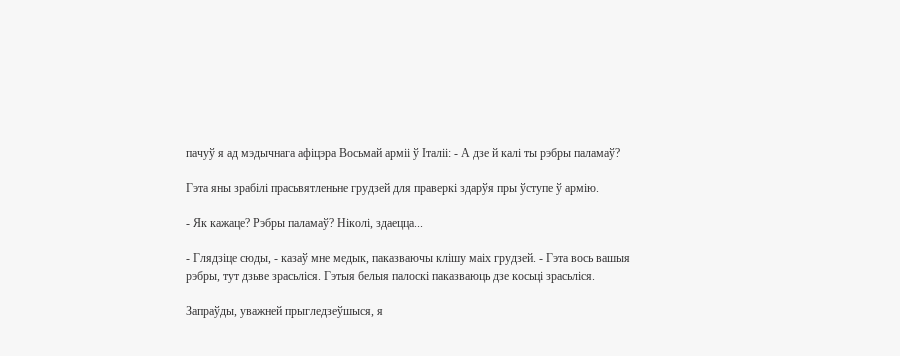пачуў я ад мэдычнага афіцэра Восьмай арміі ў Італіі: - А дзе й калі ты рэбры паламаў?

Гэта яны зрабілі прасьвятленьне грудзей для праверкі здарўя пры ўступе ў армію.

- Як кажаце? Рэбры паламаў? Ніколі, здаецца...

- Глядзіце сюды, - казаў мне медык, паказваючы клішу маіх грудзей. - Гэта вось вашыя рэбры, тут дзьве зрасьліся. Гэтыя белыя палоскі паказваюць дзе косьці зрасьліся.

Запраўды, уважней прыгледзеўшыся, я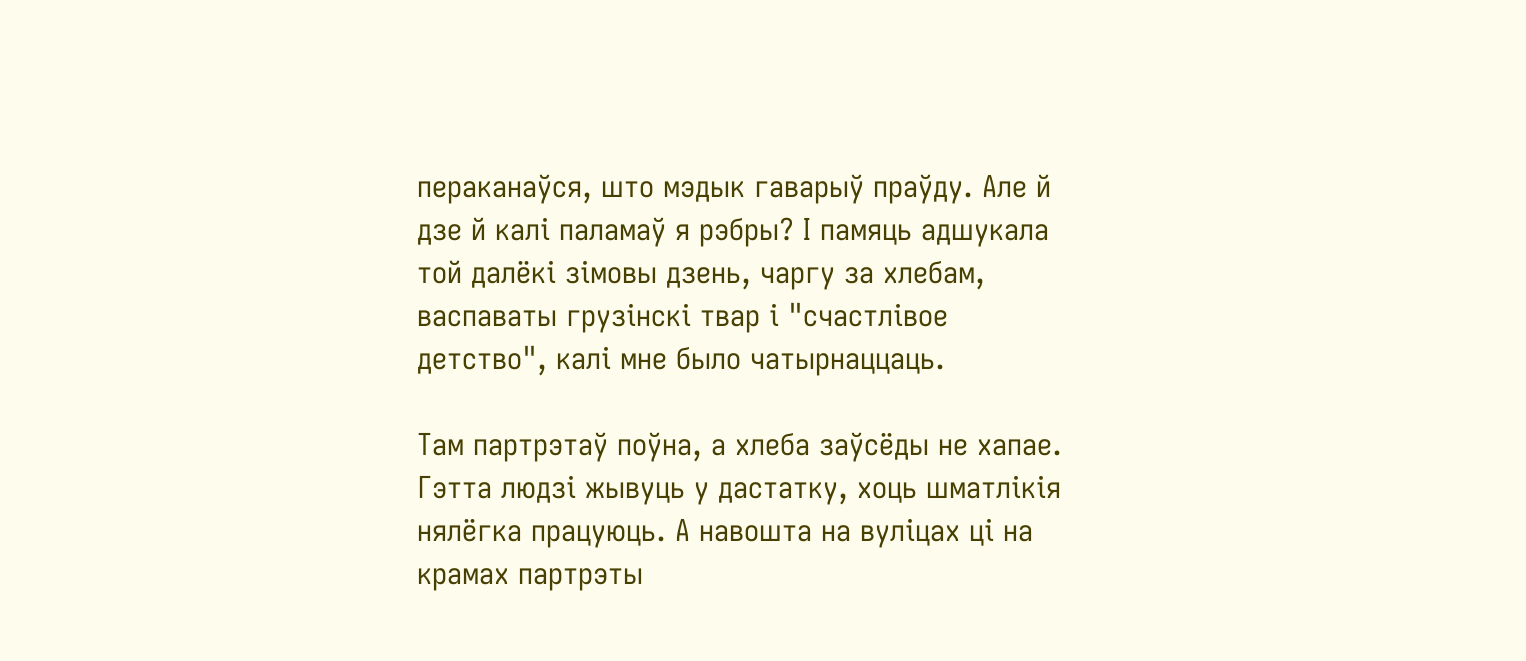пераканаўся, што мэдык гаварыў праўду. Але й дзе й калі паламаў я рэбры? І памяць адшукала той далёкі зімовы дзень, чаргу за хлебам, васпаваты грузінскі твар і "счастлівое детство", калі мне было чатырнаццаць.

Там партрэтаў поўна, а хлеба заўсёды не хапае. Гэтта людзі жывуць у дастатку, хоць шматлікія нялёгка працуюць. А навошта на вуліцах ці на крамах партрэты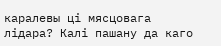каралевы ці мясцовага лідара? Калі пашану да каго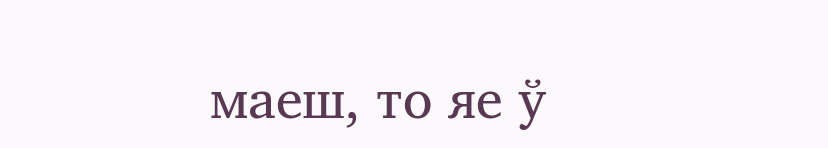маеш, то яе ў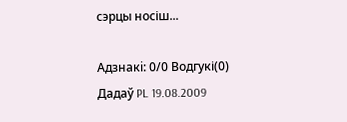сэрцы носіш...

Адзнакi: 0/0 Водгукі(0)
Дадаў PL 19.08.2009